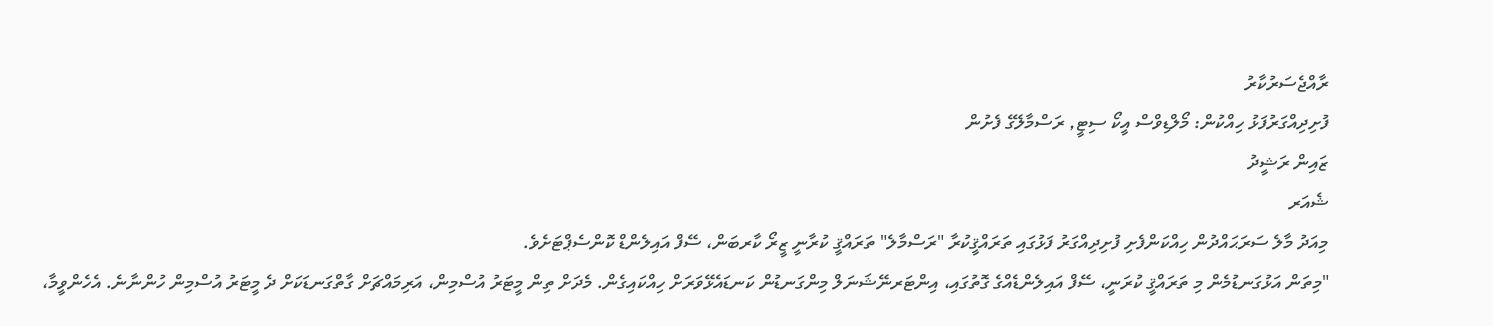ރާއްޖެސަރުކާރު
ފުށިދިއްގަރުފަޅު ހިއްކުން: މޯލްޑިވްސް އީކޯ ސިޓީ, ރަސްމާލޭގެ ފެށުން
ޒައިން ރަޝީދު
ޝެއަރ
މިއަދު މާލެ ސަރަޙައްދުން ހިއްކަންފެށި ފުށިދިއްގަރު ފަޅުގައި ތަރައްޤީކުރާ "ރަސްމާލެ" ތަރައްޤީ ކުރާނީ ޒީރޯ ކާރބަން، ސޭފް އައިލެންޑް ކޮންސެޕްޓަށެވެ.
"މިތަން އަޅުގަނޑުމެން މި ތަރައްޤީ ކުރަނީ، ސޭފް އައިލެންޑެއްގެ ގޮތުގައި، އިންޓަރނޭޝަނަލް މިންގަނޑުން ކަނޑައެޅޭވަރަށް ހިއްކައިގެން. މެދަށް ތިން މީޓަރު އުސްމިން، އަރިމައްޗަށް ގާތްގަނޑަކަށް ދެ މީޓަރު އުސްމިން ހުންނާނެ. އެހެންވީމާ،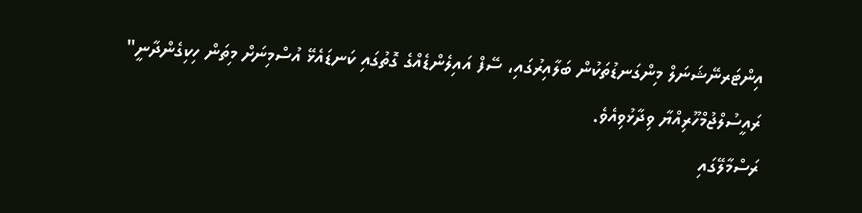އިންޓަރނޭޝަނަލް މިންގަނޑުތަކުން ބަލާއިރުގައި، ސޭފް އައިލެންޑެއްގެ ގޮތުގައި ކަނޑައެޅޭ އުސްމިނަށް މިތަން ހިކިގެންދާނީ" ރައީސުލްޖުމްހޫރިއްޔާ ވިދާޅުވިއެވެ.
ރަސްމާލޭގައި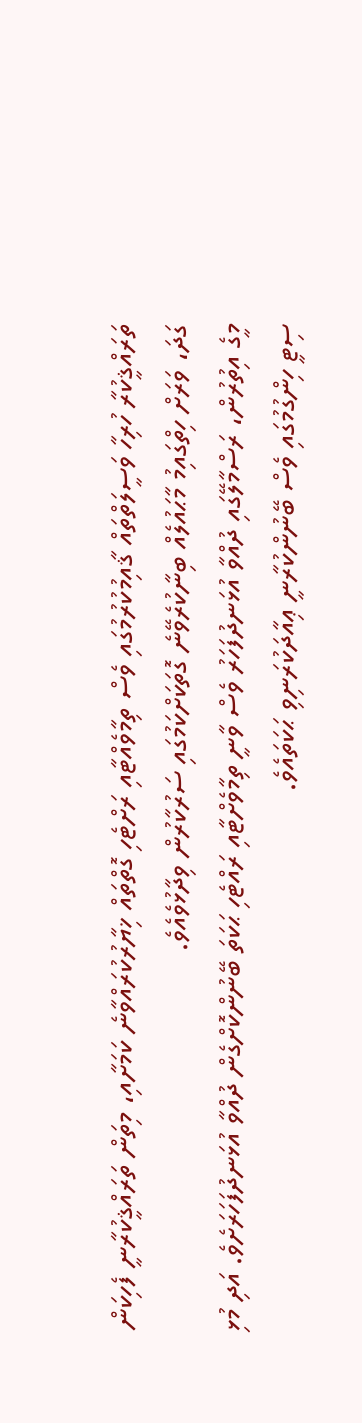ތަރައްޤީކުރާ ހުރިހާ ވަސީލަތްތައް ޤާއިމުކުރުމުގައި ވެސް ތިމާވެއްޓާއި ރަށްޓެހި ގޮތްތައް ޚިޔާރުކުރައްވާނެ ކަމަށާއި، މިތަން ތަރައްޤީކުރާނީ ފެހިކަން ގަދަ، ވަރަށް ހިތްގައިމު މާޙައުލެއް ބިނާކުރެވޭނެ ގޮތަކަށްކަމުގައި ސަރުކާރުން ވިދާޅުވެއެވެ.
މީގެ އިތުރުން، ރަސްމާލޭގައި ދުއްވާ އުޅަނދުފަހަރު ވެސް ވާނީ ތިމާވެށްޓާއި ރައްޓެހި ޙަކަތަ ބޭނުންކޮށްގެން ދުއްވާ އުޅަނދުފަހަރަށެވެ. އަދި މުޅި ސިޓީ ހިންގުމުގައި ވެސް ބޭނުންކުރާނީ ޢިއާދަކުރަނިވި ޙަކަތައެވެ.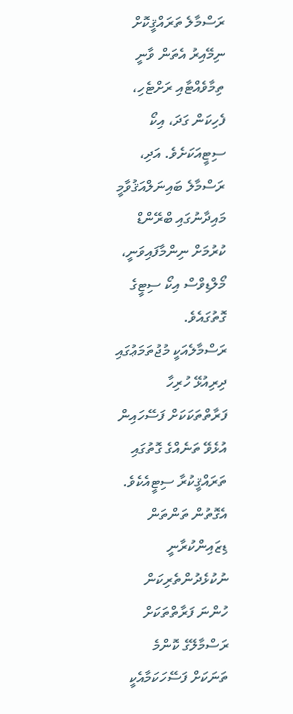ރަސްމާލެ ތަރައްޤީކޮށް ނިމޭއިރު އެތަން ވާނީ ތިމާވެއްޓާއި ރަށްޓެހި، ފެހިކަން ގަދަ، އިކޯ ސިޓީއަކަށެވެ. އަދި، ރަސްމާލެ ބައިނަލްއަޤުވާމީ މައިދާނުގައި ބްރޭންޑް ކުރުމަށް ނިންމާފައިވަނީ، މޯލްޑިވްސް އިކޯ ސިޓީގެ ގޮތުގައެވެ.
ރަސްމާލެއަކީ މުޖުތަމަޢުގައި ދިރިއުޅޭ ހުރިހާ ފަރާތްތަކަކަށް ފަސޭހައިން އުޅެވޭ ތަނެއްގެ ގޮތުގައި ތަރައްޤީކުރާ ސިޓީއެކެވެ. އެގޮތުން ތަންތަން ޑިޒައިންކުރާނީ ނުކުޅެދުންތެރިކަން ހުންނަ ފަރާތްތަކަށް ރަސްމާލޭގެ ކޮންމެ ތަނަކަށް ފަސޭހަކަމާއެކީ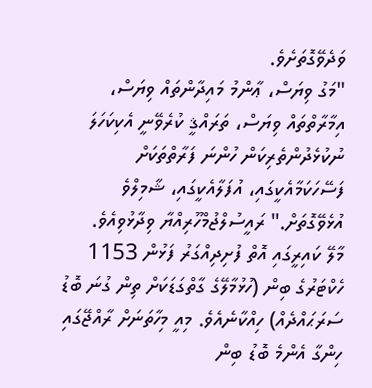ވަދެވޭގޮތަށެވެ.
"މަގު ވިޔަސް، ޢާންމު މައިދާންތައް ވިޔަސް، އިމާރާތްތައް ވިޔަސް، ތަރައްޤީ ކުރެވޭނީ އެކިކަހަލަ ނުކުޅެދުންތެރިކަން ހުންނަ ފަރާތްތަކަށް ފަސޭހަކަމާއެކީގައި، އުފަލާއެކީގައި، ޝާމިލްވެ އުޅެވޭގޮތަށް." ރައީސުލްޖުމްހޫރިއްޔާ ވިދާޅުވިއެވެ.
މާލޭ ކައިރީގައި އޮތް ފުށިދިއްގަރު ފަޅުން 1153 ހެކްޓަރުގެ ބިން (ހުޅުމާލޭގެ ގާތްގަޑަކަށް ތިން ގުނަ ބޮޑު ސަރަޙައްދެއް) ހިއްކާނެއެވެ. މިއީ މިހާތަނަށް ރާއްޖޭގައި ހިންގާ އެންމެ ބޮޑު ބިން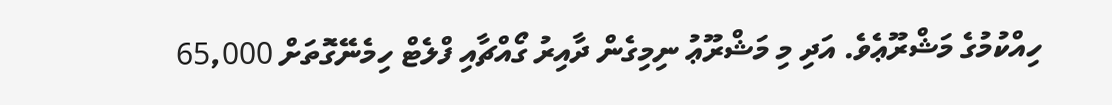ހިއްކުމުގެ މަޝްރޫޢެވެ. އަދި މި މަޝްރޫޢު ނިމިގެން ދާއިރު ގޯއްޗާއި ފްލެޓް ހިމެނޭގޮތަށް 65,000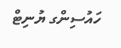ހައުސިންގ ޔުނިޓް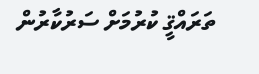ތަރައްޤީ ކުރުމަށް ސަރުކާރުން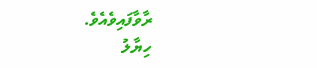ރާވާފައިވެއެވެ.
ހިޔާލު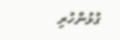ގުޅުންހުރި